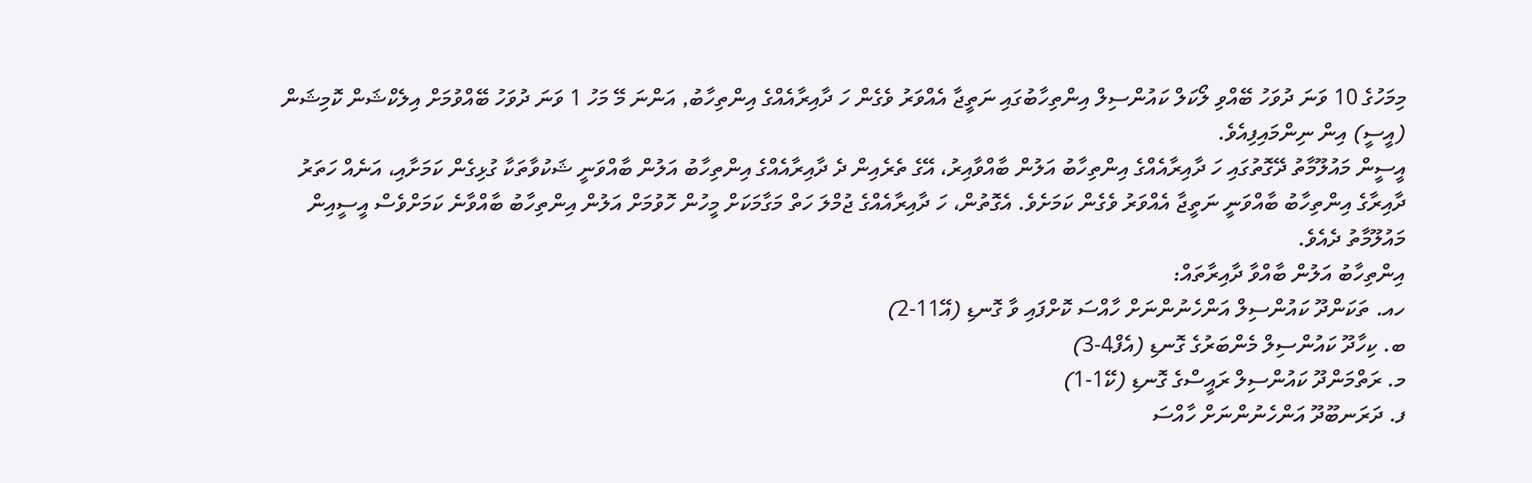މިމަހުގެ 10 ވަނަ ދުވަހު ބޭއްވި ލޯކަލް ކައުންސިލް އިންތިހާބުގައި ނަތީޖާ އެއްވަރު ވެގެން ހަ ދާއިރާއެއްގެ އިންތިހާބު, އަންނަ މޭ މަހު 1 ވަނަ ދުވަހު ބޭއްވުމަށް އިލެކްޝަން ކޮމިޝަން (އީސީ) އިން ނިންމައިފިއެވެ.
އީސީން މައުލޫމާތު ދޭގޮތުގައި ހަ ދާއިރާއެއްގެ އިންތިހާބު އަލުން ބާއްވާއިރު، އޭގެ ތެރެއިން ދެ ދާއިރާއެއްގެ އިންތިހާބު އަލުން ބާއްވަނީ ޝަކުވާތަކާ ގުޅިގެން ކަމަށާއި، އަނެއް ހަތަރު ދާއިރާގެ އިންތިހާބު ބާއްވަނީ ނަތީޖާ އެއްވަރު ވެގެން ކަމަށެވެ. އެގޮތުން، ހަ ދާއިރާއެއްގެ ޖުމްލަ ހަތް މަގާމަކަށް މީހުން ހޮވުމަށް އަލުން އިންތިހާބު ބާއްވާނެ ކަމަށްވެސް އީސީއިން މައުލޫމާތު ދެއެވެ.
އިންތިހާބު އަލުން ބާއްވާ ދާއިރާތައް:
ހއ. ތަކަންދޫ ކައުންސިލް އަންހެނުންނަށް ހާއްސަ ކޮށްފައި ވާ ގޮނޑި (އޭ11-2)
ބ. ކިހާދޫ ކައުންސިލް މެންބަރުގެ ގޮނޑި (އެފް4-3)
މ. ރަތްމަންދޫ ކައުންސިލް ރައީސްގެ ގޮނޑި (ކޭ1-1)
ފ. ދަރަނބޫދޫ އަންހެނުންނަށް ހާއްސަ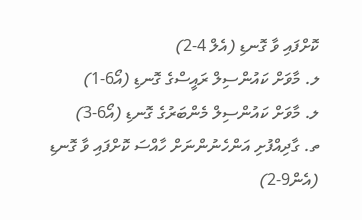ކޮށްފައި ވާ ގޮނޑި (އެލް 4-2)
ލ. މާވަށް ކައުންސިލް ރައީސްގެ ގޮނޑި (އޯ6-1)
ލ. މާވަށް ކައުންސިލް މެންބަރުގެ ގޮނޑި (އޯ6-3)
ތ. ގާދިއްފުށި އަންހެނުންނަށް ހާއްސަ ކޮށްފައި ވާ ގޮނޑި (އެން9-2)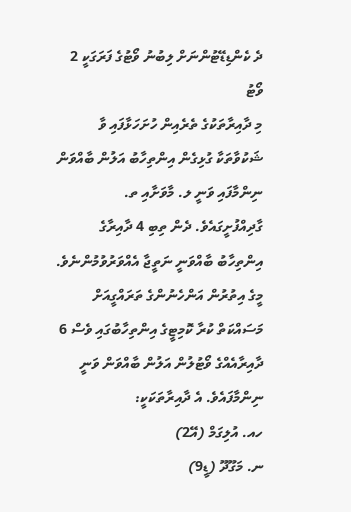ދެ ކެންޑިޑޭޓުންނަށް ލިބުނު ވޯޓުގެ ފަރަގަކީ 2 ވޯޓު
މި ދާއިރާތަކުގެ ތެރެއިން ހުށަހަޅާފައި ވާ ޝަކުވާތަކާ ގުޅިގެން އިންތިހާބު އަލުން ބާއްވަން ނިންމާފައި ވަނީ ލ. މާވަށާއި ތ. ގާދިއްފުށީގައެވެ. ދެން ތިބި 4 ދާއިރާގެ އިންތިހާބު ބާއްވަނީ ނަތީޖާ އެއްވަރުވުމުންނެވެ.
މީގެ އިތުރުން އަންހެނުންގެ ތަރައްގީއަށް މަސައްކަތް ކުރާ ކޮމިޓީގެ އިންތިހާބުގައި ވެސް 6 ދާއިރާއެއްގެ ވޯޓުލުން އަލުން ބާއްވަން ވަނީ ނިންމާފައެވެ. އެ ދާއިރާތަކަކީ:
ހއ. އުލިގަމް (އޭ2)
ނ. މަގޫދޫ (ޑީ9)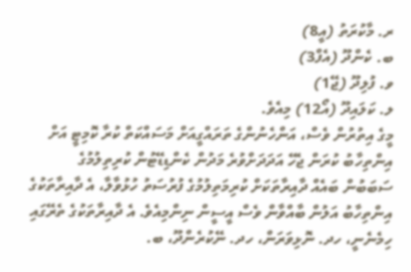ރ. މާކުރަތު (އީ8)
ބ. ކެންދޫ (އެފް3)
ވ. ފުލިދޫ (ޖޭ1)
ލ. ކަލައިދޫ (އޯ12) މިއެވެ.
މީގެ އިތުރުން ވެސް، އަންހެނުންގެ ތަރައްގީއަށް މަސައްކަތް ކުރާ ކޮމިޓީ އަށް އިންތިހާބު ކުރަން ޖެހޭ އަދަދަށްވުރެ މަދުން ކެންޑިޑޭޓުން ކުރިތިލުމުގެ ސަބަބުން ބައެއް ދާއިރާތަކަށް ކުރިމަތިލުމުގެ ފުރުސަތު ހުޅުވާލާ، އެ ދާއިރާތަކުގެ އިންތިހާބު އަލުން ބާއްވާން ވެސް އީސީން ނިންމިއެވެ. އެ ދާއިރާތަކުގެ ތެރޭގައި ހިމެނެނީ، ހދ. ނޮޅިވަރަން، ހދ. ނޭކުރެންދޫ، ބ.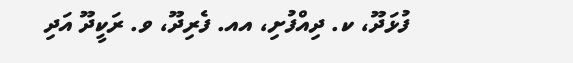ފުޅަދޫ، ކ. ދިއްފުށި، އއ. ފެރިދޫ، ވ. ރަކީދޫ އަދި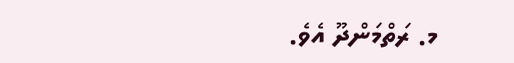މ. ރަތްމަންދޫ އެވެ.